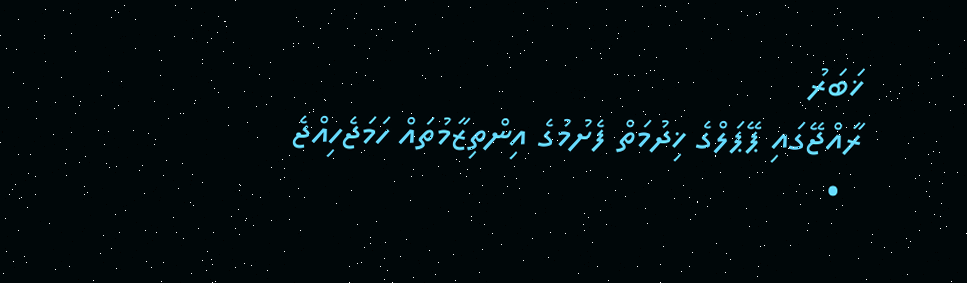ޚަބަރު
ރާއްޖޭގައި ޕޭޕަލްގެ ޚިދުމަތް ފެށުމުގެ އިންތިޒާމުތައް ހަމަޖެހިއްޖެ
  •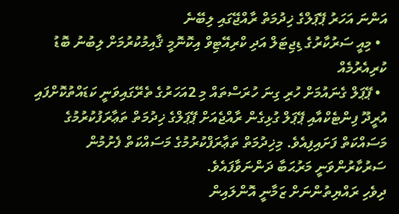އަންނަ އަހަރު ޕޭޕަލްގެ ޚިދުމަތް ރާއްޖޭގައި ލިބޭނެ
  • މިއީ ސަރުކާރުގެ ޑިޖިޓަލް އަދި ކްރިއޭޓިވް އިކޮނޮމީ ޤާއިމުކުރުމަށް ލިބުނު ބޮޑު ކުރިއެރުމެއް
  • ޕޭޕަލް ގެނައުމަށް ހުރި ގިނަ ހުރަސްތައް މި 2އަހަރުގެ ތެރޭގައިވަނީ ކަޑައްތުކޮށްފައި
އުރީދޫ ފިންޓެކްއާއި ޕޭޕަލް ގުޅިގެން ރާއްޖެއަށް ޕޭޕަލްގެ ޚިދުމަތް ތަޢާރަފުކުރުމުގެ މަސައްކަތް ފަށައިފިއެވެ. މިޚިދުމަތް ތަޢާރަފްކުރުމުގެ މަސައްކަތް ފެށުމުން ސަރުކާރުންވަނީ މަރުޙަބާ ދަންނަވާފައެވެ.
ދިވެހި ރައްޔިތުންނަށް ޒަމާނީ އޮންލައިން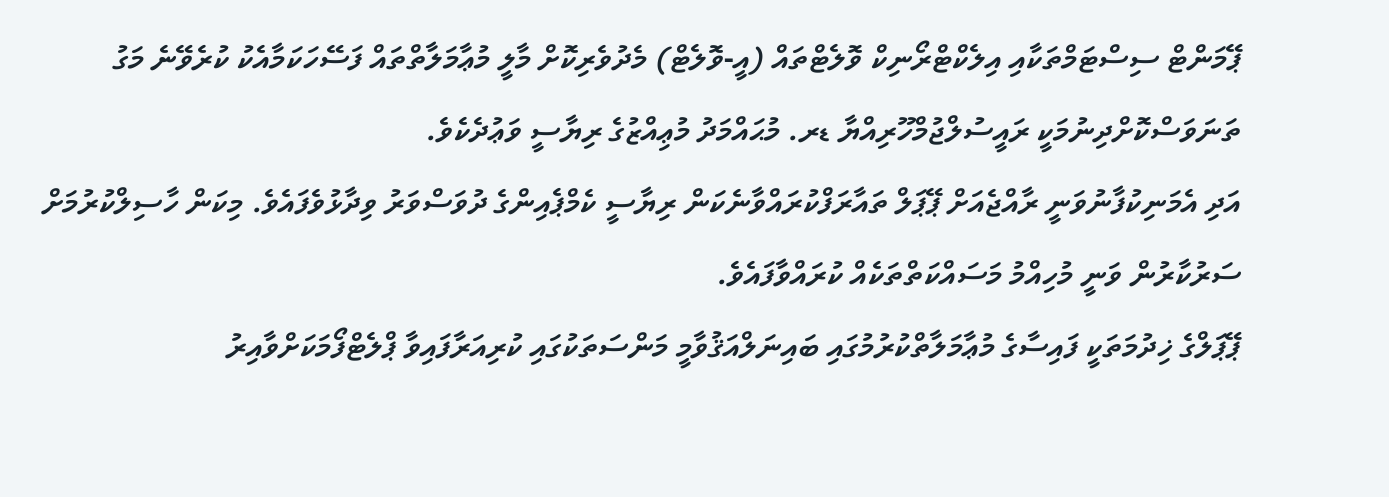ޕޭމަންޓް ސިސްޓަމްތަކާއި އިލެކްޓްރޯނިކް ވޮލެޓްތައް (އީ-ވޮލެޓް) މެދުވެރިކޮށް މާލީ މުޢާމަލާތްތައް ފަސޭހަކަމާއެކު ކުރެވޭނެ މަގު ތަނަވަސްކޮށްދިނުމަކީ ރައީސުލްޖުމްހޫރިއްޔާ ޑރ. މުޙައްމަދު މުޢިއްޒުގެ ރިޔާސީ ވަޢުދެކެވެ.
އަދި އެމަނިކުފާނުވަނީ ރާއްޖެއަށް ޕޭޕަލް ތައާރަފްކުރައްވާނެކަން ރިޔާސީ ކެމްޕެއިންގެ ދުވަސްވަރު ވިދާޅުވެފައެވެ. މިކަން ހާސިލްކުރުމަށް ސަރުކާރުން ވަނީ މުހިއްމު މަސައްކަތްތަކެއް ކުރައްވާފައެވެ.
ޕޭޕަލްގެ ޚިދުމަތަކީ ފައިސާގެ މުޢާމަލާތްކުރުމުގައި ބައިނަލްއަޤުވާމީ މަންސަތަކުގައި ކުރިއަރާފައިވާ ޕްލެޓްފޯމަކަށްވާއިރު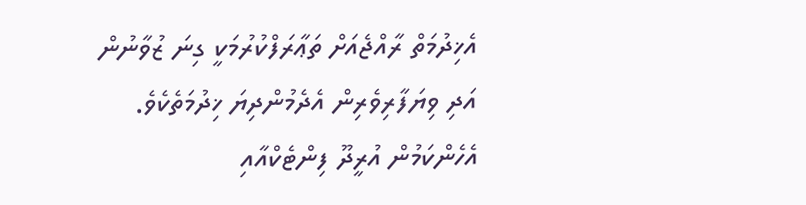އެޚިދުމަތް ރާއްޖެއަށް ތަޢާރަފްކުރުމަކީ ގިނަ ޒުވާނުން އަދި ވިޔަފާރިވެރިން އެދެމުންދިޔަ ޚިދުމަތެކެވެ. އެހެންކަމުން އުރީދޫ ފިންޓެކްއާއި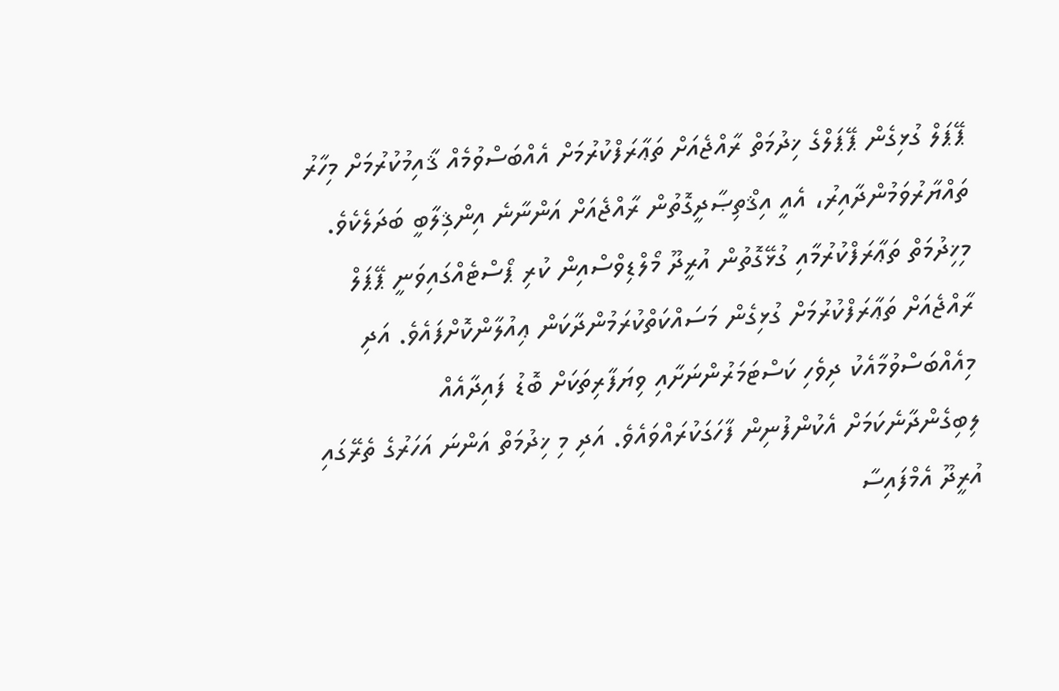ޕޭޕަލް ގުޅިގެން ޕޭޕަލްގެ ޚިދުމަތް ރާއްޖެއަށް ތަޢާރަފްކުރުމަށް އެއްބަސްވުމެއް ޤާއިމުކުރުމަށް މިހާރު ތައްޔާރުވަމުންދާއިރު، އެއީ އިޤްތިޞާދީގޮތުން ރާއްޖެއަށް އަންނާނެ އިންޤިލާބީ ބަދަލެކެވެ.
މިޚިދުމަތް ތަޢާރަފްކުރުމާއި ގުޅޭގޮތުން އުރީދޫ މޯލްޑިވްސްއިން ކުރި ޕޯސްޓެއްގައިވަނީ ޕޭޕަލް ރާއްޖެއަށް ތަޢާރަފްކުރުމަށް ގުޅިގެން މަސައްކަތްކުރަމުންދާކަން ޢިއުލާންކޮށްފައެވެ. އަދި މިއެއްބަސްވުމާއެކު ދިވެހި ކަސްޓަމަރުންނަށާއި ވިޔަފާރިތަކަށް ބޮޑު ފައިދާއެއް ލިބިގެންދާނެކަމަށް އެކުންފުނިން ފާހަގަކުރައްވައެވެ. އަދި މި ޚިދުމަތް އަންނަ އަހަރުގެ ތެރޭގައި އުރީދޫ އެމްފައިސާ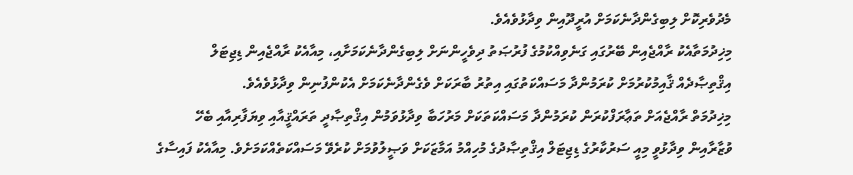މެދުވެރިކޮށް ލިބިގެންދާނެކަމަށް އުރީދޫއިން ވިދާޅުވެއެވެ.
މިޚިދުމަތާއެކު ރާއްޖެއިން ބޭރުގައި ގަނެވިއްކުމުގެ ފުރުޞަތު ދިވެހީންނަށް ލިބިގެންދާނެކަމަށާއި، މިއާއެކު ރާއްޖެއިން ޑިޖިޓަލް އިޤްތިޞާދެއް ޤާއިމުކުރުމަށް ކުރަމުންދާ މަސައްކަތުގައި އިތުރު ބާރަކަށް ވެގެންދާނެކަމަށް އެކުންފުނިން ވިދާޅުވެއެވެ.
މިޚިދުމަތް ރާއްޖެއަށް ތަޢާރަފްކުރަން ކުރަމުންދާ މަސައްކަތަކަށް މަރުހަބާ ވިދާޅުވަމުން އިޤްތިޞާދީ ތަރައްޤީއާއި ވިޔަފާރިއާއި ބެހޭ ވުޒާރާއިން ވިދާޅުވީ މިއީ ސަރުކާރުގެ ޑިޖިޓަލް އިޤްތިޞާދުގެ މުހިއްމު އަމާޒަކަށް ވަޞީލުވުމަށް ކުރެވޭ މަސައްކަތެއްކަމަށެވެ. މިއާއެކު ފައިސާގެ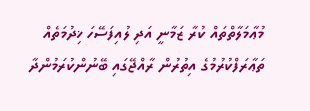މުޢާމަލާތްތައް ކުރާ ޒަމާނީ އަދި ލުއިފަސޭހަ ޚިދުމަތެއް ތަޢާރަފްކުރުމުގެ އިތުރުން ރާއްޖޭގައި ބޭނުންކުރަމުންދާ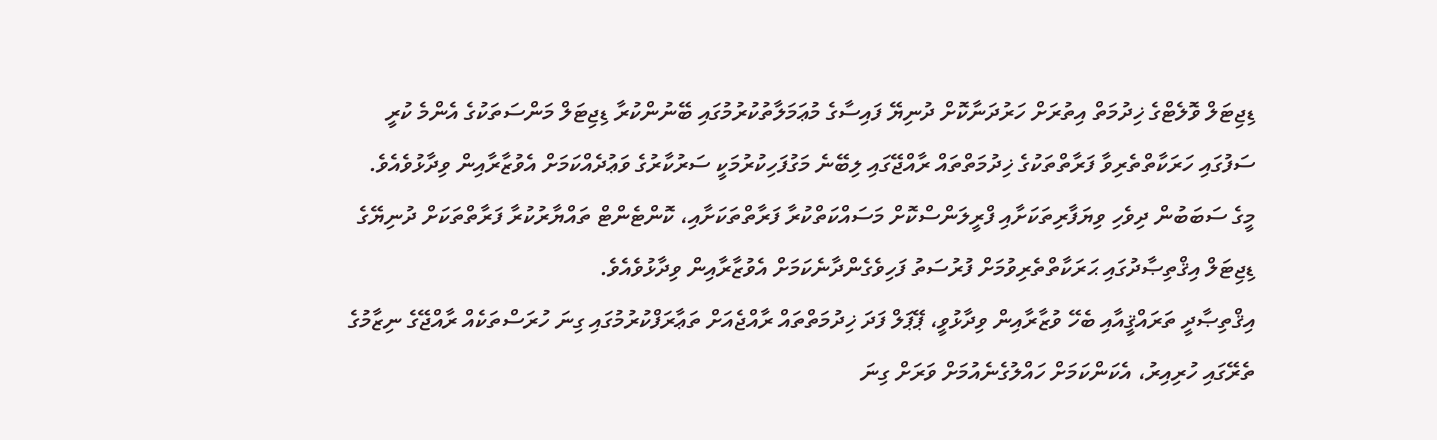ޑިޖިޓަލް ވޮލެޓްގެ ޚިދުމަތް އިތުރަށް ހަރުދަނާކޮށް ދުނިޔޭ ފައިސާގެ މުޢަމަލާތުކުރުމުގައި ބޭނުންކުރާ ޑިޖިޓަލް މަންސަތަކުގެ އެންމެ ކުރީ ސަފުގައި ހަރަކާތްތެރިވާ ފަރާތްތަކުގެ ޚިދުމަތްތައް ރާއްޖޭގައި ލިބޭނެ މަގުފަހިކުރުމަކީ ސަރުކާރުގެ ވަޢުދެއްކަމަށް އެވުޒާރާއިން ވިދާޅުވެއެވެ. މީގެ ސަބަބުން ދިވެހި ވިޔަފާރިތަކަށާއި ފްރީލަންސްކޮށް މަސައްކަތްކުރާ ފަރާތްތަކަށާއި، ކޮންޓެންޓް ތައްޔާރުކުރާ ފަރާތްތަކަށް ދުނިޔޭގެ ޑިޖިޓަލް އިޤްތިޞާދުގައި ޙަރަކާތްތެރިވުމަށް ފުރުސަތު ފަހިވެގެންދާނެކަމަށް އެވުޒާރާއިން ވިދާޅުވެއެވެ.
އިޤްތިޞާދީ ތަރައްޤީއާއި ބެހޭ ވުޒާރާއިން ވިދާޅުވީ، ޕޭޕަލް ފަދަ ޚިދުމަތްތައް ރާއްޖެއަށް ތަޢާރަފްކުރުމުގައި ގިނަ ހުރަސްތަކެއް ރާއްޖޭގެ ނިޒާމުގެ ތެރޭގައި ހުރިއިރު، އެކަންކަމަށް ހައްލުގެނެއުމަށް ވަރަށް ގިނަ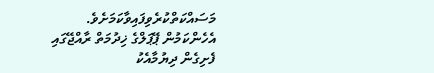މަސައްކަތްކުރެވިފައިވާކަމަށެވެ. އެހެންކަމުން ޕޭޕަލްގެ ޚިދުމަތް ރާއްޖޭގައި ފެށިގެން ދިޔުމާއެކު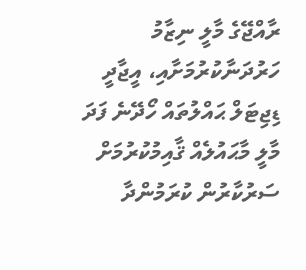ރާއްޖޭގެ މާލީ ނިޒާމު ހަރުދަނާކުރުމަށާއި، އީޖާދީ ޑިޖިޓަލް ޙައްލުތައް ހޯދޭނެ ފަދަ މާލީ މާޙައުލެއް ޤާއިމުކުރުމަށް ސަރުކާރުން ކުރަމުންދާ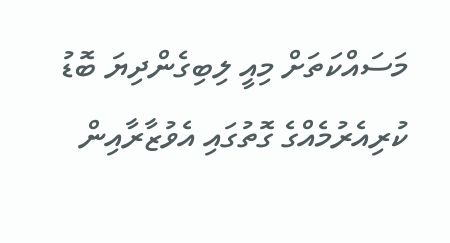މަސައްކަތަށް މިއީ ލިބިގެންދިޔަ ބޮޑު ކުރިއެރުމެއްގެ ގޮތުގައި އެވުޒާރާއިން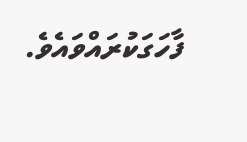ފާހަގަކުރައްވައެވެ.